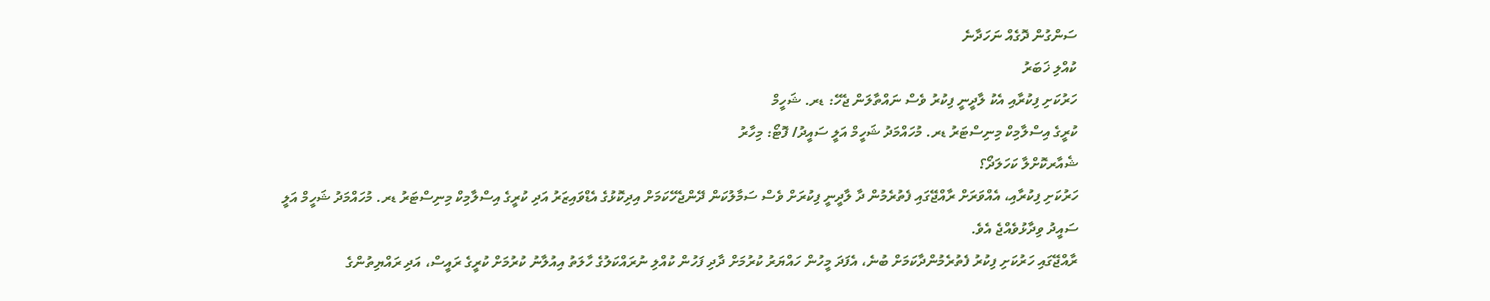ސަންގުން ދޮގެއް ނަހަދާނެ
ކުއްލި ޚަބަރު
ހަރުކަށި ފިކުރާއި އެކު ލާދީނީ ފިކުރު ވެސް ނައްތާލަން ޖެހޭ: ޑރ. ޝަހީމް
ކުރީގެ އިސްލާމިކް މިނިސްޓަރު ޑރ. މުހައްމަދު ޝަހީމް އަލީ ސައީދު/ ފޮޓޯ: މިހާރު
ޝެއާރކޮށްލާ ކަހަލަދޯ؟
ހަރުކަށި ފިކުރާއި، އެއްވަރަށް ރާއްޖޭގައި ފެތުރެމުން ދާ ލާދީނީ ފިކުރަށް ވެސް ސަމާލުކަން ދޭންޖެހޭކަމަށް އިދިކޮޅުގެ އެޑްވައިޒަރު އަދި ކުރީގެ އިސްލާމިކް މިނިސްޓަރު ޑރ. މުހައްމަދު ޝަހީމް އަލީ ސައީދު ވިދާޅުވެއްޖެ އެވެ.
ރާއްޖޭގައި ހަރުކަށި ފިކުރު ފެތުރެމުންދާކަމަށް ބުނެ، އެފަދަ މީހުން ހައްޔަރު ކުރުމަށް ދާދި ފަހުން ކުއްލި ނުރައްކަލުގެ ހާލަތު އިއުލާނު ކުރުމަށް ކުރީގެ ރައީސް، އަދި ރައްޔިތުންގެ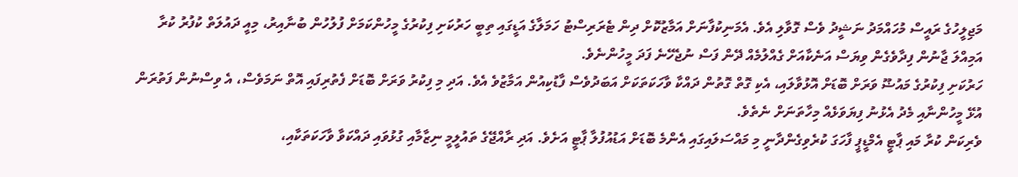މަޖިލީހުގެ ރައީސް މުހައްމަދު ނަޝީދު ވެސް ގޮވާލި އެވެ. އެމަނިކުފާނަށް އަމާޒުކޮށް ދިން ޓެރަރިސްޓު ހަމަލާގެ އަޑީގައި ތިބީ ހަރުކަށި ފިކުރުގެ މީހުންކަމަށް ފުލުހުން ބުނާއިރު، މިއީ ދައުލަތް ކުފުރު ކުރާ އަމިއްލަ ޖާނުން ފިދާވެގެން ވިޔަސް އަނެކާއަށް ގެއްލުމެއް ދޭން ފަސް ނުޖެހޭނެ ފަދަ މީހުންނެވެ.
ހަރުކަށި ފިކުރުގެ މައުޟޫ ވަރަށް ބޮޑަށް އޮޅުވާލައި، އެކި ގޮތް ގޮތުން ދައްކާ ވާހަކަތަކަށް އަބަދުވެސް ފާޑުކިއުން އަމާޒުވެ އެވެ. އަދި މި ފިކުރު ވަރަށް ބޮޑަށް ފެތުރިފައި އޮތް ނަމަވެސް، އެ ވިސްނުން ފަތުރަން އުޅޭ މީހުންނާއި މެދު އެޅުނު ފިޔަވަޅެއް މިހާތަނަށް ނެތެވެ.
ވެރިކަން ކުރާ މައި ޕާޓީ އެމްޑީޕީ ފާހަގަ ކުރެވިގެންދާނީ މި މައްސަލައިގައި އެންމެ ބޮޑަށް އަޑުއުފުލާ ޕާޓީ އަށެވެ. އަދި ރާއްޖޭގެ ތައުލީމީ ނިޒާމާއި ގުޅުވައި ދައްކަވާ ވާހަކަތަކާއި،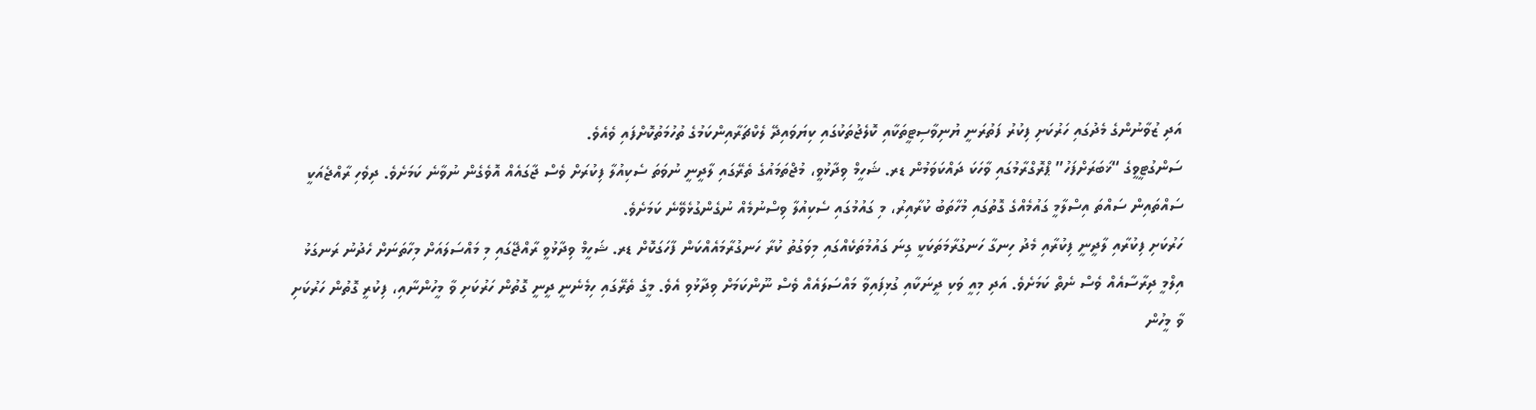އަދި ޒުވާނުންގެ މެދުގައި ހަރުކަށި ފިކުރު ފަތުރަނީ ޔުނިވާސިޓީތަކާއި ކޮލެޖުތަކުގައި ކިޔަވައިދޭ ލެކްޗަރާއިންކަމުގެ ތުހުމަތުކޮށްފައި ވެއެވެ.
ސަންގުޓީވީގެ “ޚަބަރަށްފަހު” ޕްރޮގްރާމުގައި ވާހަކަ ދައްކަވަމުން ޑރ. ޝަހީމް ވިދާޅުވީ، މުޖްތަމައުގެ ތެރޭގައި ލާދީނީ ނުވަތަ ސެކިއުލާ ފިކުރަށް ވެސް ޖާގައެއް އޮވެގެން ނުވާނެ ކަމަށެވެ. ދިވެހި ރާއްޖެއަކީ ސައްތައިން ސައްތަ އިސްލާމީ ގައުމެއްގެ ގޮތުގައި މުހާތަބު ކުރާއިރު، މި ގައުމުގައި ސެކިއުލާ ވިސްނުމެއް ނުގެންގުޅެވޭނެ ކަމަށެވެ.
ހަރުކަށި ފިކުރާއި ލާދީނީ ފިކުރާއި މެދު ހިނގާ ހަނގުރާމަތަކަކީ ގިނަ ގައުމުތަކެއްގައި މިވަގުތު ކުރާ ހަނގުރާމައެއްކަން ފާހަގަކޮށް ޑރ. ޝަހީމް ވިދާޅުވީ ރާއްޖޭގައި މި މައްސަލައަށް މިހާތަނަށް ހެދުނު ރަނގަޅު އިލްމީ ދިރާސާއެއް ވެސް ނެތް ކަމަށެވެ. އަދި މިއީ ވަކި ދީނަކާއި ގުޅިފައިވާ މައްސަލައެއް ވެސް ނޫންކަމަށް ވިދާޅުވި އެވެ. މީގެ ތެރޭގައި ހިމެނެނީ ދީނީ ގޮތުން ހަރުކަށި ވާ މީހުންނާއި، ފިކުރީ ގޮތުން ހަރުކަށި ވާ މީހުން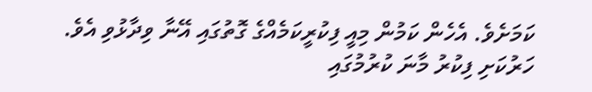ކަމަށެވެ. އެހެން ކަމުން މިއީ ފިކުރީކަމެއްގެ ގޮތުގައި އޭނާ ވިދާޅުވި އެވެ.
ހަރުކަށި ފިކުރު މާނަ ކުރުމުގައި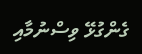ގެންގުޅޭ ވިސްނުމާއި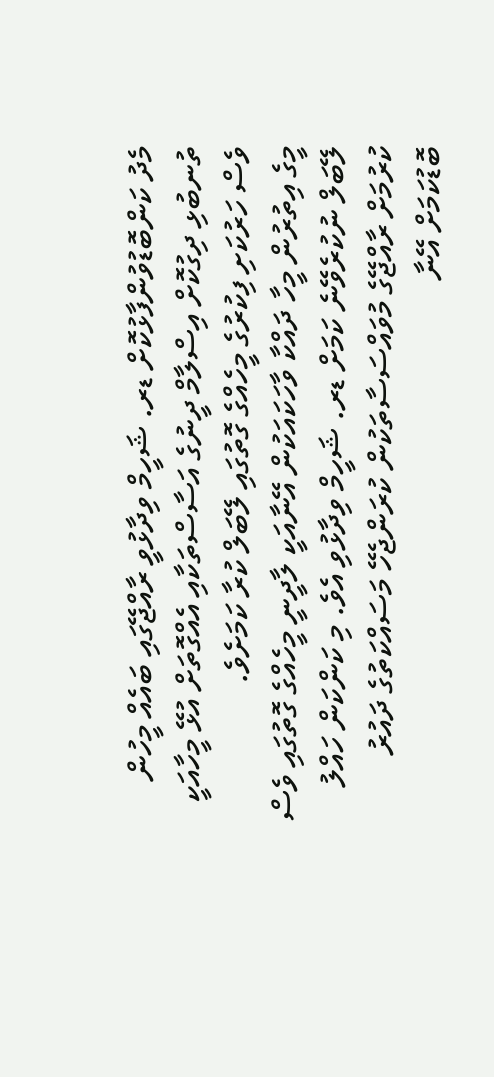މެދު ކަންބޮޑުވުންފާޅުކޮށް ޑރ. ޝަހީމް ވިދާޅުވީ ރާއްޖޭގައި ބައެއް މީހުން ތުނބުޅި ދިގުކޮށް އިސްލާމް ދީނުގެ އަސާސްތަކާއި އެއްގޮތަށް އުޅޭ މީހާއަކީ ވެސް ހަރުކަށި ފިކުރުގެ މީހެއްގެ ގޮތުގައި ލޭބަލް ކުރާ ކަމަށެވެ.
މީގެ އިތުރުން މީހާ ދައްކާ ވާހަކައަކުން އޭނާއަކީ ލާދީނީ މީހެއްގެ ގޮތުގައި ވެސް ލޭބަލް ނުކުރެވޭނެ ކަމަށް ޑރ. ޝަހީމް ވިދާޅުވި އެވެ. މި ކަންކަން ހައްލު ކުރުމަށް ރާއްޖޭގެ މުވައްސަސާތަކުން ކުރަންޖެހޭ މަސައްކަތުގެ ދައުރު ބޮޑުކަމަށް އޭނާ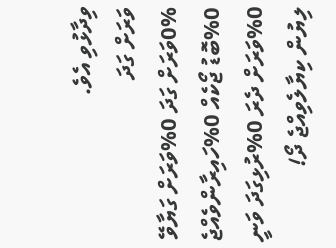ވިދާޅުވި އެވެ.
ވަރަށް ގަދަ
0%ވަރަށް ގަދަ 0%ވަރަށް ގަޔާވޭ 0%ބޮޑު ޖޯކެއް 0%ހައިރާންވެއްޖެ 0%ވަރަށް ދެރަ 0%ރުޅިގަދަ ވަނީ
ލިޔުން ކިޔާލެވިއްޖެ ދޯ!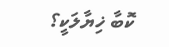ކޮބާ ޚިޔާލަކީ؟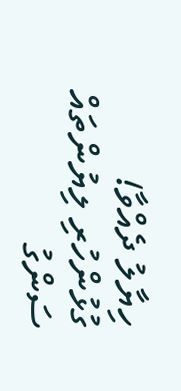ހިޔާލު ދެއްވާ!
ގުޅުންހުރި ލިޔުންތައް
ސަންގު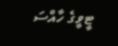ޓީވީގެ ހާއްސަ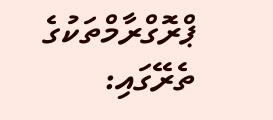ޕްރޮގްރާމްތަކުގެ ތެރޭގައި: